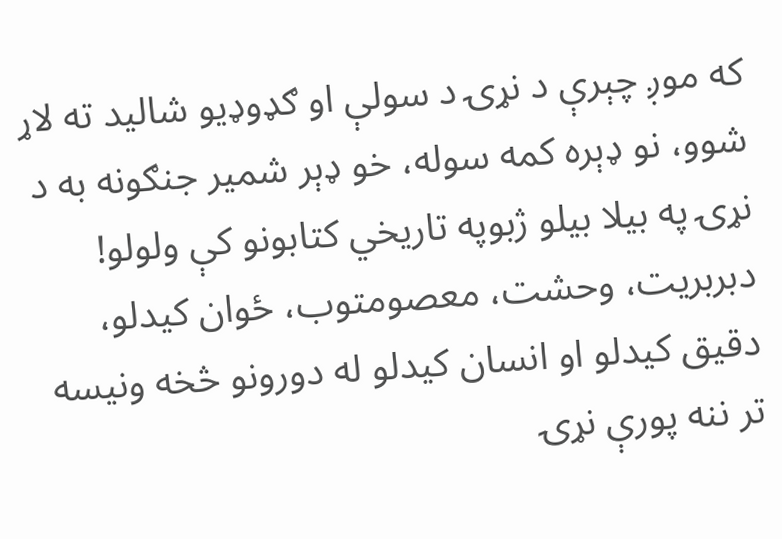که موږ چېرې د نړۍ د سولې او ګډوډیو شالید ته لاړ شوو، نو ډېره کمه سوله، خو ډېر شمیر جنګونه به د نړۍ په بیلا بیلو ژبوپه تاریخي کتابونو کې ولولو! دبربریت، وحشت، معصومتوب، ځوان کیدلو، دقیق کیدلو او انسان کیدلو له دورونو څخه ونیسه تر ننه پورې نړۍ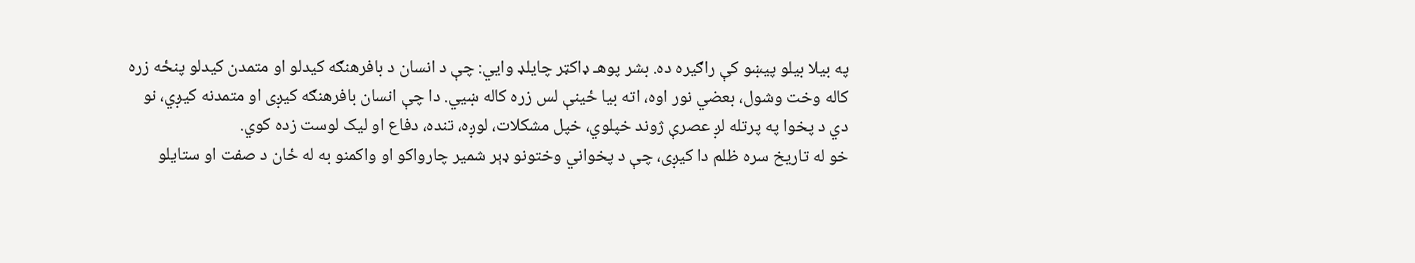په بیلا بیلو پیښو کې راګیره ده. بشر پوهـ ډاکټر چایلډ وایي: چې د انسان د بافرهنګه کیدلو او متمدن کیدلو پنځه زره کاله وخت وشول، بعضي نور اوه، اته بیا ځینې لس زره کاله ښیي. دا چې انسان بافرهنګه کیږی او متمدنه کیږي، نو دي د پخوا په پرتله لږ عصرې ژوند خپلوي، خپل مشکلات، لوږه، تنده، دفاع او لیک لوست زده کوي.
خو له تاریخ سره ظلم دا کیږی، چې د پخواني وختونو ډېر شمیر چارواکو او واکمنو به له ځان د صفت او ستایلو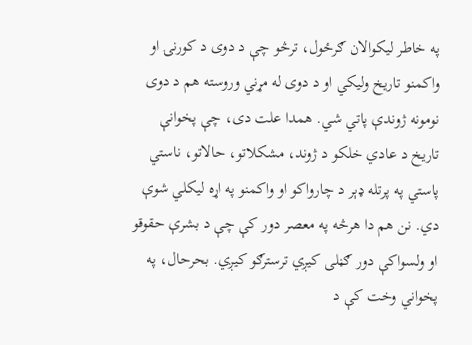په خاطر لیکوالان ګرځول، ترڅو چې د دوی د کورنۍ او واکمنو تاریخ ولیکي او د دوی له مړني وروسته هم د دوی نومونه ژوندې پاتي شي. همدا علت دی، چې پخوانې تاریخ د عادي خلکو د ژوند، مشکلاتو، حالاتو، ناستي پاستي په پرتله ډېر د چارواکو او واکمنو په اړه لیکلي شوې دي. نن هم دا هرڅه په معصر دور کې چې د بشرې حقوقو او ولسواکې دور ګڼلی کیږي ترسترګو کیږي. بحرحال، په پخواني وخت کې د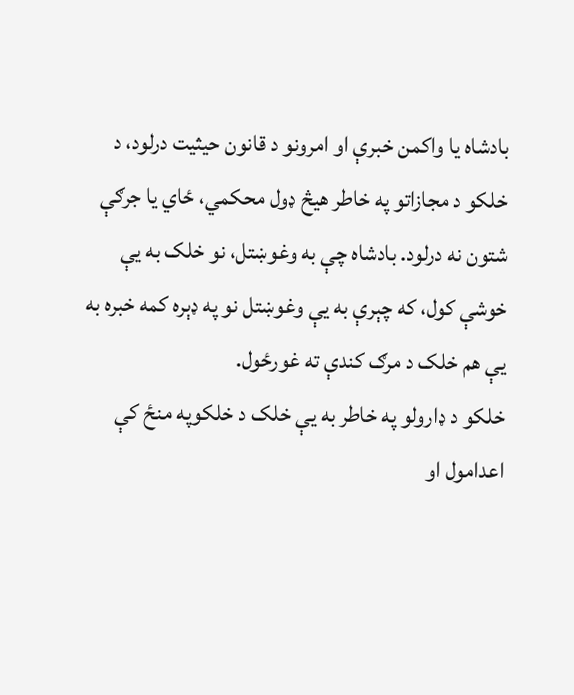بادشاه یا واکمن خبرې او امرونو د قانون حیثیت درلود، د خلکو د مجازاتو په خاطر هیڅ ډول محکمي، ځاي یا جرګې شتون نه درلود. بادشاه چې به وغوښتل، نو خلک به یې خوشې کول، که چېرې به یې وغوښتل نو په ډېره کمه خبره به یې هم خلک د مرګ کندې ته غورځول.
خلکو د ډارولو په خاطر به یې خلک د خلکوپه منځ کې اعدامول او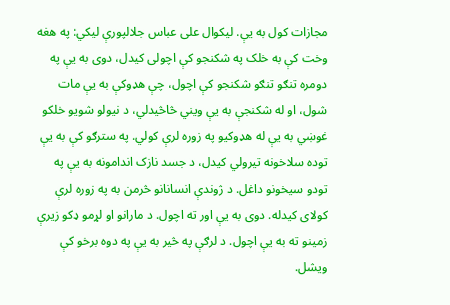مجازات کول به یې. لیکوال علی عباس جلالپورې لیکي: په هغه وخت کې به خلک په شکنجو کې اچولی کیدل، دوی به یې په دومره تنګو تنګو شکنجو کې اچول، چې هډوکې به یې مات شول، او له شکنجې به یې ویني څاڅیدلي، د نیولو شویو خلکو غوښي به یې له هډوکیو په زوره لرې کولي. په سترګو کې به یې توده سلاخونه تیرولي کیدل، د جسد نازک اندامونه به یې په تودو سیخونو داغل. د ژوندې انسانانو څرمن به په زوره لرې کولای کیدله. دوی به یې اور ته اچول. د مارانو او لړمو ډکو زیرې زمینو ته به یې اچول. د لرګې په څیر به یې په دوه برخو کې ویشل.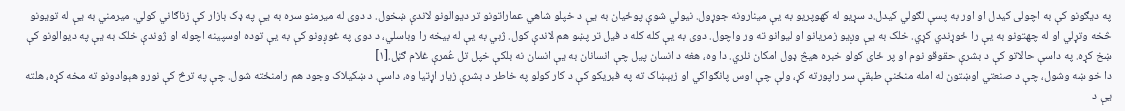په دیګونو کې به اچولی کیدل او اور به پسې لګولي کیدل.د سړیو له کهوپریو به یې مینارونه جوړول. نیولي شوې پوځیان به یې د خپلو شاهي عماراتونو تر دیوالونو لاندې ښخول. د دوی له میرمنو سره به یې په ډک بازار کې زناګاني کولي. میرمني به یې له تویونو څخه وتړلي او له چهتونو به یې را ځوړندي کړي. خلک به یې وږیو زمریانو او لیوانو ته ور واچول. دوی به یې کله کله د فیل تر پښو هم لاندې کول. ژبي به یې له بیخه را وباسلي، د دوی په غوږونو کې به یې توده اوسپینه اچوله او ژوندې خلک به یې په دیوالونو کې ښخ کړه. په داسې حالاتو کې د بشرې حقوقو نوم او پر ځای کولو خبره هیڅ ډول امکان نلري. دا وه، هغه د انسان پیل چې انسانان به یې انسان نه بلکې خپل تل عُمرې غلام ګڼل.[۱]
دا خو ښه وشول، چې د صنعتي اوښتون له امله منځنې طبقې سر راپورته کړ، ولې چې اوس پانګواکي او زبېښاک ته په فبریکو کې د کار کولو په خاطر د بشرې زیار اړتیا وه، داسې د ښکیلاک وجود هم رامنځته شول. چې په ترڅ کې نورو هېوادونو ته مخه کړه، هلته یې د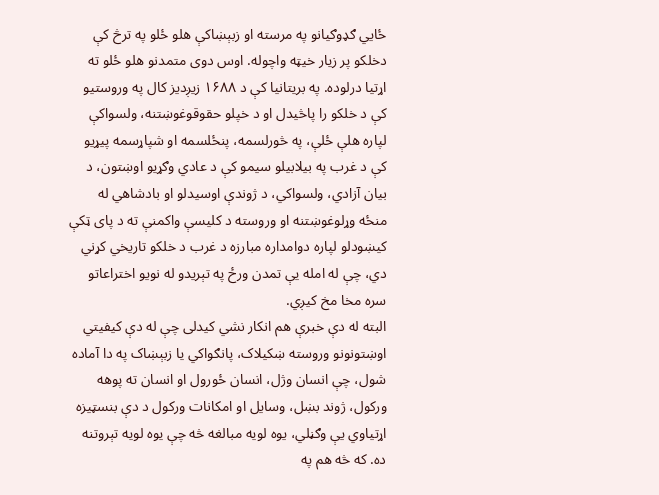ځايي ګډوګیانو په مرسته او زبېښاکې هلو ځلو په ترڅ کې دخلکو پر زیار خیټه واچوله. اوس دوی متمدنو هلو ځلو ته اړتیا درلوده. په بریتانیا کې د ۱۶۸۸ زیږدیز کال په وروستیو کې د خلکو را پاڅیدل او د خپلو حقوقوغوښتنه، ولسواکې لپاره هلې ځلې، په څورلسمه، پنځلسمه او شپاړسمه پیړیو کې د غرب په بیلابیلو سیمو کې د عادي وګړیو اوښتون، د بیان آزادي، ولسواکي، د ژوندې اوسیدلو او بادشاهي له منځه وړلوغوښتنه او وروسته د کلیسې واکمنې ته د پای ټکې کیښودلو لپاره دوامداره مبارزه د غرب د خلکو تاریخي کړني دي، چې له امله یې تمدن ورځ په تېریدو له نویو اختراعاتو سره مخا مخ کیږي.
البته له دې خبرې هم انکار نشي کیدلی چې له دې کیفیتي اوښتونونو وروسته ښکیلاک، پانګواکي یا زبېښاک په دا آماده شول، چې انسان وژل، انسان ځورول او انسان ته پوهه ورکول، ژوند بښل، وسایل او امکانات ورکول د دې بنسټیزه اړتیاوي یې وګڼلي، یوه لویه مبالغه څه چې یوه لویه تېروتنه ده. که څه هم په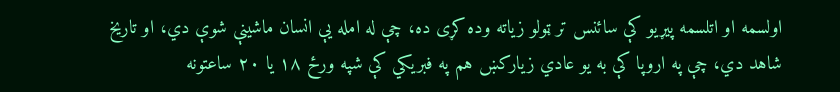اولسمه او اتلسمه پیړیو کې سائنس تر ټولو زیاته وده کړی ده، چې له امله یې انسان ماشینې شوې دي، او تاریخ شاهد دي، چې په اروپا کې به یو عادي زیارکښ هم په فبریکي کې شپه ورځ ۱۸ یا ۲۰ ساعتونه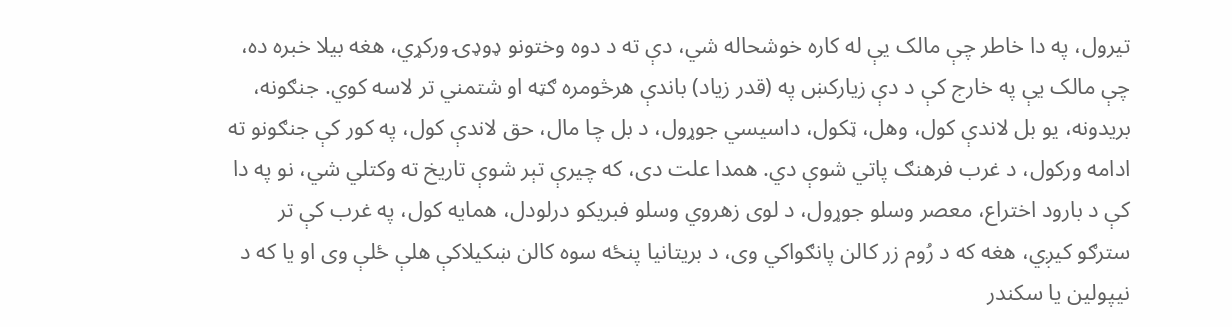تیرول، په دا خاطر چې مالک یې له کاره خوشحاله شي، دې ته د دوه وختونو ډوډۍ ورکړي، هغه بیلا خبره ده، چې مالک یې په خارج کې د دې زیارکښ په (قدر زیاد) باندې هرڅومره ګټه او شتمني تر لاسه کوي. جنګونه، بریدونه، یو بل لاندې کول، وهل، ټکول، داسیسي جوړول، د بل چا مال، حق لاندې کول، په کور کې جنګونو ته ادامه ورکول، د غرب فرهنګ پاتي شوې دي. همدا علت دی، که چیرې تېر شوې تاریخ ته وکتلي شي، نو په دا کې د بارود اختراع، معصر وسلو جوړول، د لوی زهروي وسلو فبریکو درلودل، همایه کول، په غرب کې تر سترګو کیږي، هغه که د رُوم زر کالن پانګواکي وی، د بریتانیا پنځه سوه کالن ښکیلاکې هلې ځلې وی او یا که د نیپولین یا سکندر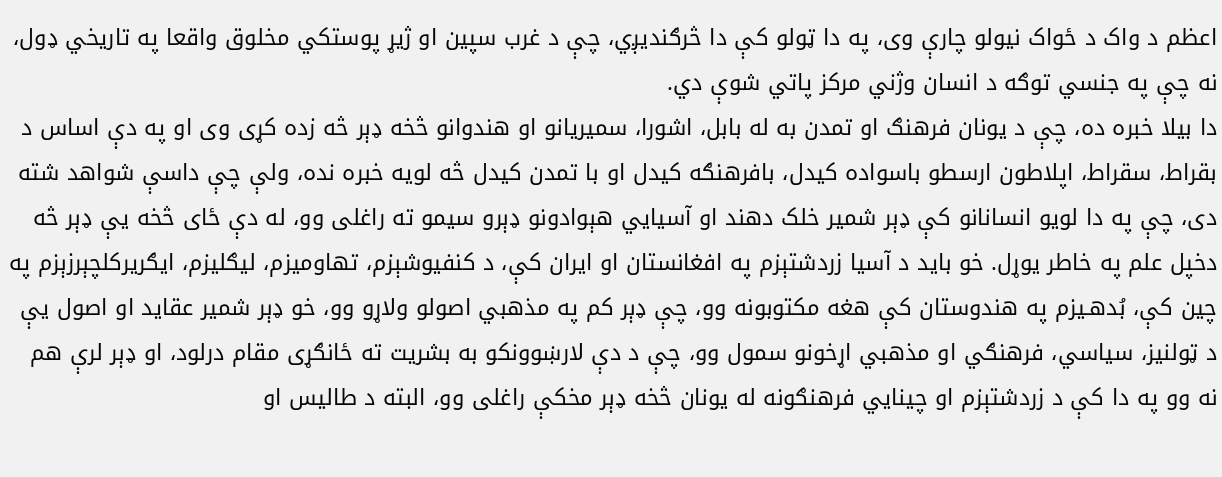اعظم د واک د ځواک نیولو چارې وی، په دا ټولو کې دا څرګندیږي، چې د غرب سپین او ژیړ پوستکي مخلوق واقعا په تاریخي ډول، نه چې په جنسي توګه د انسان وژني مرکز پاتي شوې دي.
دا بیلا خبره ده، چې د یونان فرهنګ او تمدن به له بابل، اشورا، سمیریانو او هندوانو څخه ډېر څه زده کړی وی او په دې اساس د بقراط، سقراط، اپلاطون ارسطو باسواده کیدل، بافرهنګه کیدل او با تمدن کیدل څه لویه خبره نده، ولې چې داسې شواهد شته دی، چې په دا لویو انسانانو کې ډېر شمیر خلک دهند او آسیایي هېوادونو ډېرو سیمو ته راغلی وو، له دې ځای څخه یې ډېر څه دخپل علم په خاطر یوړل. خو باید د آسیا زردشتېزم په افغانستان او ایران کې، د کنفیوشېزم، تهاومیزم، لیګلیزم، ایګریرکلچېرزېزم په چین کې، بُدهـیزم په هندوستان کې هغه مکتوبونه وو، چې ډېر کم په مذهبي اصولو ولاړو وو، خو ډېر شمیر عقاید او اصول یې د ټولنیز، سیاسي، فرهنګي او مذهبي اړخونو سمول وو، چې د دې لارښوونکو به بشریت ته ځانګړی مقام درلود، او ډېر لرې هم نه وو په دا کې د زردشتېزم او چینايي فرهنګونه له یونان څخه ډېر مخکې راغلی وو، البته د طالیس او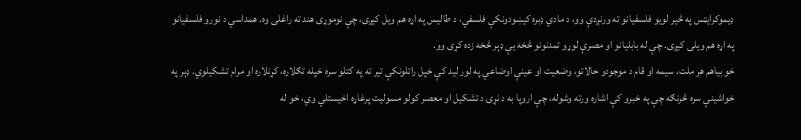ډیموکرایټس په څیر لویو فلسفیانو ته ورنږدې وو، د مادي ډبره کیښودونکې فلسفي، د طالیس په اړه هم ویل کیږی، چې نوموړی هند ته راغلی وه. همداسي د نورو فلسفیانو په اړه هم ویلی کیږی. چې له بابلیانو او مصرې لوړو تمدنونو څخه یې ډېر څخه زده کړی وو.
خو بیاهم هر ملت، سیمه او قام د موجودو حالاتو، وضعیت او عینې اوضاعي په لور لید کې خپل راتلونکې تیر ته په کتلو سره خپله تګلاره، کړنلاره او مرام تشکیلوي. ډېر په خواشینې سره څرنګه چې په خبرو کې اشاره ورته وشوله، چې اروپا به د نړۍ د تشکیل او معصر کولو مسولیت پرغاړه اخیستلي وي، خو له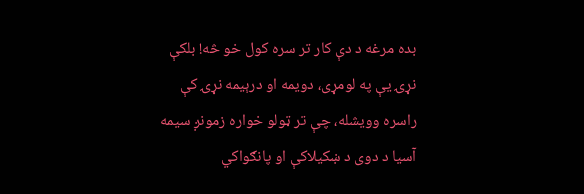بده مرغه د دې کار تر سره کول خو څه! بلکې نړۍ یې په لومړی، دویمه او درېیمه نړۍ کې راسره وویشله، چې تر ټولو خواره زمونږ سیمه آسیا د دوی د ښکیلاکې او پانګواکي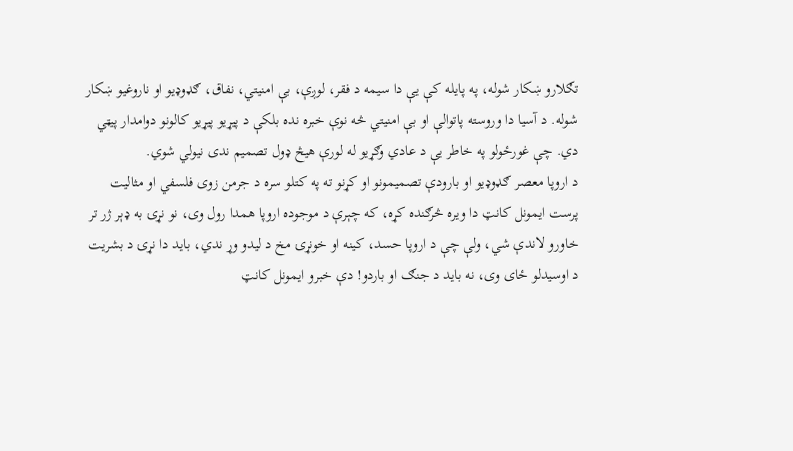تګلارو ښکار شوله، په پایله کې یې دا سیمه د فقر، لوږې، بې امنیتي، نفاق، ګډوډیو او ناروغیو ښکار شوله. د آسیا دا وروسته پاتوالې او بې امنیتي څه نوې خبره نده بلکې د پیړیو پیړیو کالونو دوامدار پیټي دي. چې غورځولو په خاطر یې د عادي وګړیو له لورې هیڅ ډول تصمیم ندی نیولي شوي.
د اروپا معصر ګډوډیو او بارودې تصمیمونو او کړنو ته په کتلو سره د جرمن زوی فلسفي او مثالیت پرست ایمونل کانټ دا ویره څرګنده کړه، که چېرې د موجوده اروپا همدا رول وی، نو نړۍ به ډېر ژر تر خاورو لاندې شي، ولې چې د اروپا حسد، کینه او خونړۍ مخ د لیدو وړ ندي، باید دا نړۍ د بشریت د اوسیدلو ځای وی، نه باید د جنګ او باردو! دې خبرو ایمونل کانټ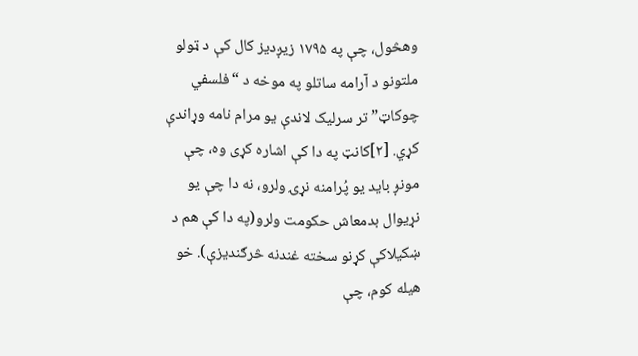وهڅول، چې په ۱۷۹۵ زیږدیز کال کې د ټولو ملتونو د آرامه ساتلو په موخه د “فلسفي چوکاټ” تر سرلیک لاندې یو مرام نامه وړاندې کړي. [۲]کانټ په دا کې اشاره کړی وه، چې مونږ باید یو پُرامنه نړۍ ولرو، نه دا چې یو نړیوال بدمعاش حکومت ولرو(په دا کې هم د ښکیلاکې کړنو سخته غندنه څرګندیزې). خو هیله کوم، چې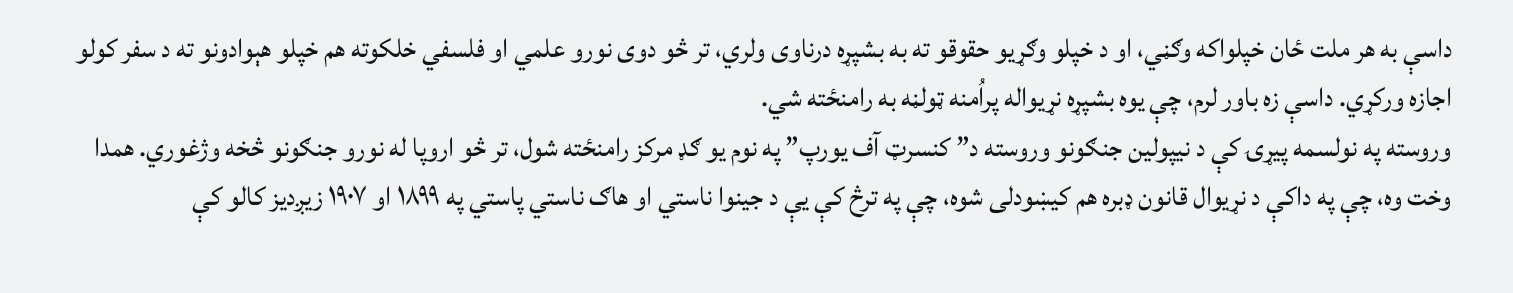داسې به هر ملت ځان خپلواکه وګڼي، او د خپلو وګړیو حقوقو ته به بشپړه درناوی ولري، تر څو دوی نورو علمي او فلسفي خلکوته هم خپلو هېوادونو ته د سفر کولو اجازه ورکړي. داسې زه باور لرم، چې یوه بشپړه نړیواله پراُمنه ټولڼه به رامنځته شي.
وروسته په نولسمه پیړۍ کې د نیپولین جنګونو وروسته د” کنسرټ آف یورپ” په نوم یو ګډ مرکز رامنځته شول، تر څو اروپا له نورو جنګونو څخه وژغوري. همدا وخت وه، چې په داکې د نړیوال قانون ډبره هم کیښودلی شوه، چې په ترڅ کې یې د جینوا ناستي او هاګ ناستي پاستي په ۱۸۹۹ او ۱۹۰۷ زیږدیز کالو کې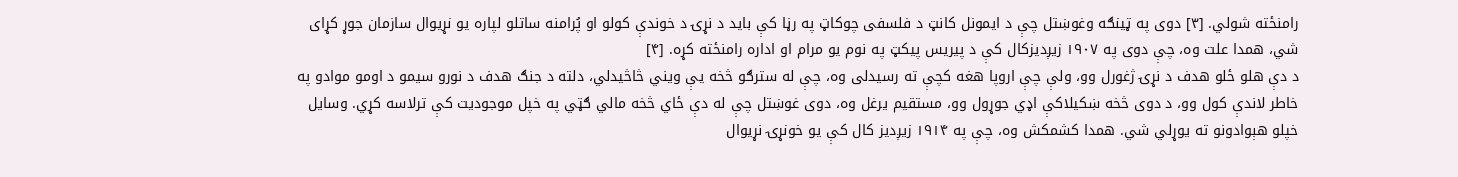رامنځته شولي. [۳] دوی په ټینګه وغوښتل چې د ایمونل کانټ د فلسفی چوکاټ په رڼا کې باید د نړۍ د خوندې کولو او پُرامنه ساتلو لپاره یو نړیوال سازمان جوړ کړای شي، همدا علت وه، چې دوی په ۱۹۰۷ زیږدیزکال کې د پیریس پیکټ په نوم یو مرام او اداره رامنځته کړه. [۴]
د دې هلو ځلو هدف د نړۍ ژغورل وو، ولې چې اروپا هغه کچې ته رسیدلی وه، چې له سترګو څخه یې ویني څاڅیدلي، دلته د جنګ هدف د نورو سیمو د اومو موادو په خاطر لاندې کول وو، د دوی څخه ښکیلاکې اډي جوړول وو، مستقیم یرغل وه، دوی غوښتل چې له دې ځاي څخه مالي ګټي په خپل موجودیت کې ترلاسه کړي. وسایل خپلو هېوادونو ته یوړلي شي. همدا کشمکش وه، چې په ۱۹۱۴ زیږدیز کال کې یو خونړۍ نړیوال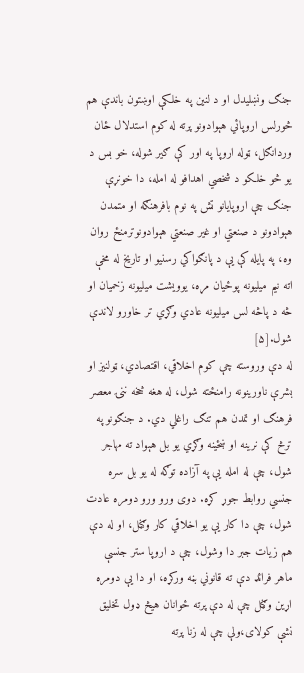جنګ ونښلیدل او د لنین په خلکې اوښتون باندې هم څورلس اروپائي هېوادونو پرته له کوم استدلال ځان وردانګل، ټوله اروپا په اور کې ګیر شوله، خو بس د یو څو خلکو د شخصي اهدافو له امله، دا خونړې جنګ چې اروپایانو تش په نوم بافرهنګه او متمدن هېوادونو د صنعتي او غیر صنعتي هېوادونوترمنځ روان وه، په پایله کې يې د پانګواکي رسنیو او تاریخ له مخې اته نیم میلیونه پوځیان مړه، یوویشت میلیونه زخمیان او څه د پاڅه لس میلیونه عادي وګړي تر خاورو لاندې شول.[۵]
له دې وروسته چې کوم اخلاقي، اقتصادي، ټولنیز او بشرې ناورینونه رامنځته شول، له هغه څخه ننۍ معصر فرهنګ او تمدن هم تنګ راغلي دي. د جنګونو په ترڅ کې نرینه او ښځینه وګړي یو بل هېواد ته مهاجر شول، چې له امله یې په آزاده توګه له یو بل سره جنسي روابط جوړ کړه. دوی ورو ورو دومره عادت شول، چې دا کار یې یو اخلاقي کار وګڼل، او له دې هم زیات جبر دا وشول، چې د اروپا ستر جنسې ماهر فرائډ دې ته قانوني بڼه ورکړه، او دا یې دومره اړین وګڼل چې له دې پرته ځوانان هیڅ ډول تخلیق نشې کولای،ولې چې له زنا پرته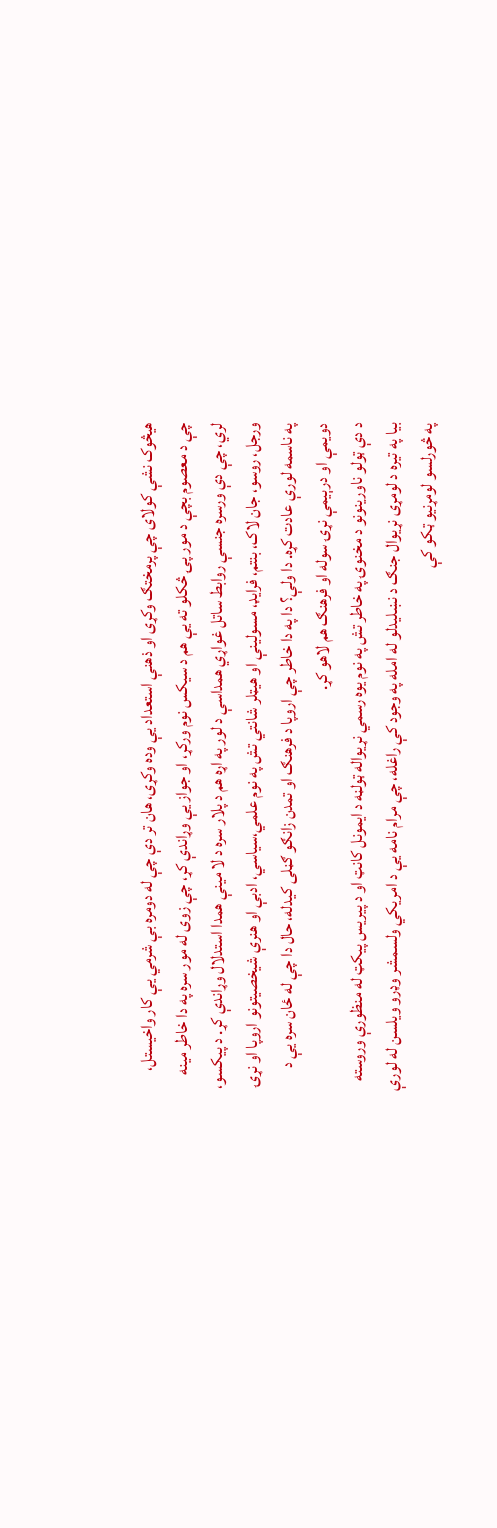هیڅوک نشې کولای چې پرمختګ وکړی او ذهنې استعداد یې وده وکړی، هان تر دې چې له دومره بې شرمي یې کار واخیستل، چې د معصوم بچې د مور پۍ څکلو ته یې هم د سیکس نوم ورکړ، او جواز یې وړاندې کړ، چې زوی له مور سره په دا خاطر مینه لري، چې دې ورسره جنسې روابط ساتل غواړي همداسې د لور په اړه هم د پلار سره د لا مینې همدا استدلال وړاندې کړ. د پیکسو، ورجل، روسو، جان لاک، بنتم، فرایډ، مسولینې او هیټلر شانتي تش په نوم علمي،سیاسي، ادبې او هنرې شیخصیتونو اروپا او نړۍ په ناسمه لورې عادت کړه. دا ولې؟ دا په دا خاطر چې اروپا د فرهنګ او تمدن زانګو ګڼلی کیدله، حال دا چې له ځان سره یې د دویمې او درېیمې نړۍ سوله او فرهنګ هم لاهو کړ.
د دې ټولو ناورینونو د مخنوۍ په خاطر تش په نوم یوه رسمي نړیواله ټولڼه د ایمونل کانټ او د پیریس پیکټ له منظورې وروسته بیا په تیره د لومړی نړیوال جنګ د نښلیدلو له امله په وجود کې راغله، چې مرام نامه یې د امریکي ولسمشر وډرو ویلسن له لورې په څورلسو لومړنیو ټکو کې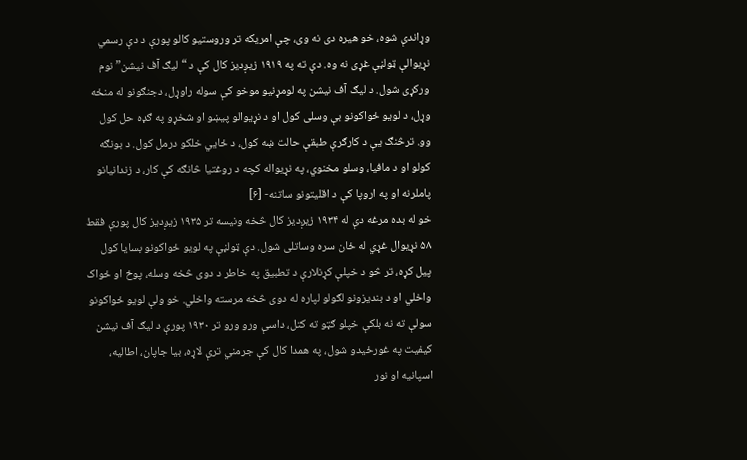وړاندې شوه، خو هیره دی نه وی، چې امریکه تر وروستیو کالو پورې د دې رسمي نړیوالې ټولڼې غړی نه وه. دې ته په ۱۹۱۹ زیږدیز کال کې د “لیګ آف نیشن” نوم ورکړی شول. د لیګ آف نیشن په لومړنیو موخو کې سوله راوړل، دجنګونو له منځه وړل، د لویو ځواکونو بې وسلی کول او د نړیوالو پیښو او شخړو په ګډه حل کول وو. ترڅنګ یې د کارګرې طبقې حالت ښه کول، د ځایي خلکو درمل کول. د بونګه کولو او د مافیا، وسلو مخنوي، په نړیواله کچه د روغتیا څانګه کې کار، د زندانیانو پاملرنه او په اروپا کې د اقلیتونو ساتنه- [۶]
خو له بده مرغه دې له ۱۹۳۴ زیږدیز کال څخه ونیسه تر ۱۹۳۵ زیږدیز کال پورې فقط ۵۸ نړیوال غړي له ځان سره وساتلی شول. دې ټولڼې په لویو ځواکونو بسایا کول پیل کړه، تر څو د خپلې کړنلارې د تطبیق په خاطر د دوی څخه وسله، پوځ او ځواک واخلي او د بندیزونو لګولو لپاره له دوی څخه مرسته واخلي. خو ولې لویو ځواکونو سولې ته نه بلکې خپلو ګټو ته کتل، داسې ورو ورو تر ۱۹۳۰ پورې د لیګ آف نیشن کیفیت په غورځیدو شول، په همدا کال کې جرمني ترې لاړه، بیا جاپان، اطالیه، اسپانیه او نور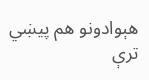هېوادونو هم پیښي ترې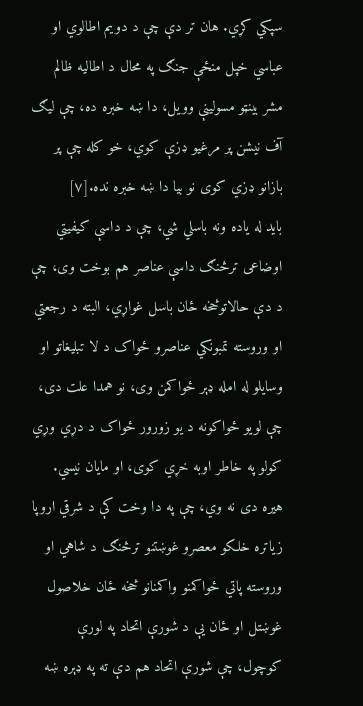سپکي کړي. هان تر دې چې د دویم اطالوي او عباسي خپل منځې جنګ په محال د اطالیه ظالم مشر بینټو مسولینې وویل، دا ښه خبره ده، چې لیګ آف نیشن پر مرغیو ډزې کوي، خو کله چې پر بازانو ډزي کوی نو بیا دا ښه خبره نده.[۷]
باید له یاده ونه باسلي شي، چې د داسې کیفیتي اوضاعی ترڅنګ داسې عناصر هم بوخت وی، چې د دې حالاتوڅخه ځان باسل غواړي، البته د رجعتي او وروسته تمبونکي عناصرو ځواک د لا تبلیغاتو او وسایلو له امله ډېر ځواکمن وی، نو همدا علت دی، چې لویو ځواکونه د یو زورور ځواک د دړي وړي کولو په خاطر اوبه خړي کوی، او مایان نیسي. هیره دی نه وي، چې په دا وخت کې د شرقي اروپا زیاتره خلکو معصرو غوښتنو ترڅنګ د شاهي او وروسته پاتي ځواکمنو واکمنانو څخه ځان خلاصول غوښتل او ځان یې د شورې اتحاد په لورې کوچول، چې شورې اتحاد هم دې ته په ډېره ښه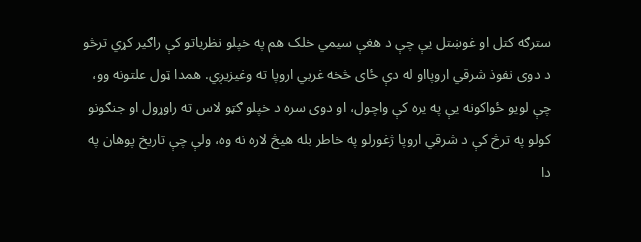سترګه کتل او غوښتل یې چې د هغې سیمي خلک هم په خپلو نظریاتو کې راګیر کړي ترڅو د دوی نفوذ شرقي اروپااو له دې ځای څخه غربي اروپا ته وغیزیږي. همدا ټول علتونه وو، چې لویو ځواکونه یې په یره کې واچول، او دوی سره د خپلو ګټو لاس ته راوړول او جنګونو کولو په ترڅ کې د شرقي اروپا ژغورلو په خاطر بله هیڅ لاره نه وه، ولې چې تاریخ پوهان په دا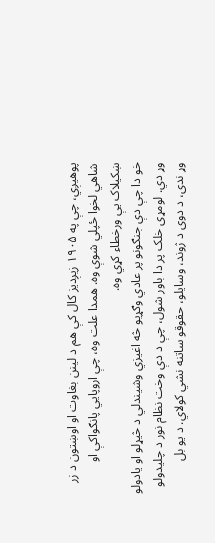پوهیږي، چې په ۱۹۰۵ زیږدیز کال کې هم د لینن بغاوت او اوښتون د زر شاهي لخوا ځپلي شوې وه. همدا علت وه، چې اروپایي پانګواکې او ښکیلاک یې ورخطاء کړي وه.
خو دا چې دې جنګونو پر عادي وګړیو څه اغیزي وشیندلي د څیړلو او یادولو وړ دي. لومړی خلک پر دا باور شول، چې د دې وخت نظام نور د چلیدولو وړ ندی، د دوی د ژوند، وسایلو، حقوقو ساتنه نشي کولاي. د یو بل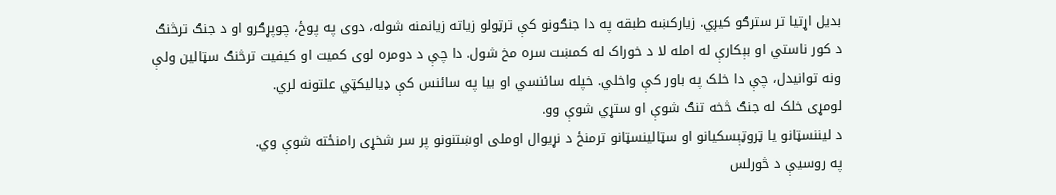بدیل اړتیا تر سترګو کیږي. زیارکښه طبقه په دا جنګونو کې ترټولو زیاته زیانمنه شوله، دوی په پوځ، چوپړګرو او د جنګ ترڅنګ د کور ناستي او بېکارې له امله لا د خوراک له کمښت سره مخ شول. دا چې د دومره لوی کمیت او کیفیت ترڅنګ سټالین ولې ونه توانیدل، چې دا خلک په باور کې واخلي. خپله سائنسي او بیا په سائنس کې ډیالیکټي علتونه لري.
لومړی خلک له جنګ څخه تنګ شوې او ستړي شوې وو.
د لیننسټانو یا ټروټېسکیانو او سټالینسټانو ترمنځ د نړیوال اوملی اوښتنونو پر سر شخړی رامنځته شوې وي.
په روسیې د څورلس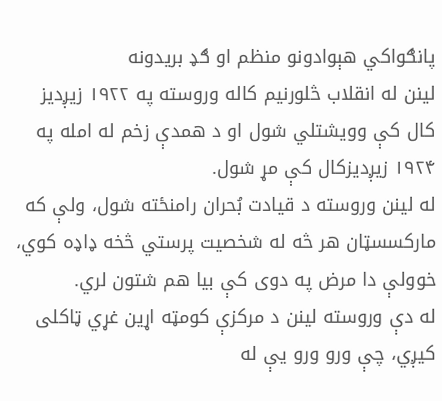پانګواکي هېوادونو منظم او ګډ بریدونه
لینن له انقلاب څلورنیم کاله وروسته په ۱۹۲۲ زیږدیز کال کې وویشتلي شول او د همدې زخم له امله په ۱۹۲۴ زیږدیزکال کې مړ شول.
له لینن وروسته د قیادت بُحران رامنځته شول، ولې که مارکسسټان هر څه له شخصیت پرستي څخه ډاډه کوي، خوولې دا مرض په دوی کې بیا هم شتون لري.
له دې وروسته لینن د مرکزې کومټه اړین غړي ټاکلی کیږي، چې ورو ورو یې له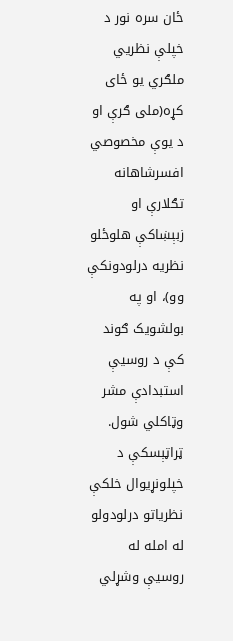ځان سره نور د خپلې نظريي ملګري یو ځای کړه(ملی ګرې او د یوې مخصوصي افسرشاهانه تګلارې او زبېښاکې هلوځلو نظریه درلودونکې وو)، او په بولشویک ګوند کې د روسیې استبدادې مشر وټاکلي شول.
ټراټېسکې د خپلونړیوال خلکې نظریاتو درلودولو له امله له روسیې وشړلي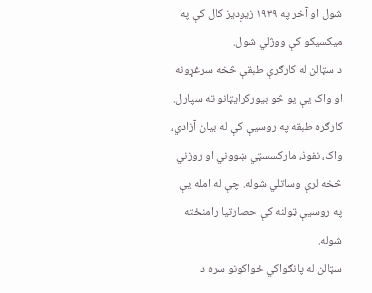شول او آخر په ۱۹۳۹ زیږدیز کال کې په میکسیکو کې ووژلي شول.
د سټالن له کارګرې طبقې څخه سرغړونه او واک یې یو څو بیورکرایټانو ته سپارل.
کارګره طبقه په روسیې کې له بیان آزادي، واک، نفوذ، مارکسسټي ښووني او روزني څخه لرې وساتلي شوله. چې له امله یې په روسیې ټولنه کې حصارتیا رامنځته شوله.
سټالن له پانګواکي ځواکونو سره د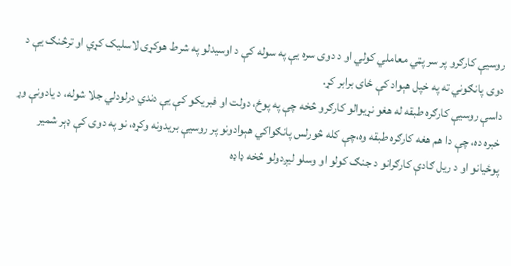روسیې کارګرو پر سر پټي معاملي کولي او د دوی سره یې په سوله کې د اوسیدلو په شرط هوکړی لاسلیک کړي او ترڅنګ یې د دوی پانګوني ته په خپل هېواد کې ځای برابر کړ.
داسې روسيې کارګره طبقه له هغو نړیوالو کارګرو څخه چې په پوځ، دولت او فبریکو کې یې دندي درلودلي جلا شوله، د یادونې وړ خبره ده، چې دا هم هغه کارګره طبقه وه،چې کله څورلس پانګواکي هېوادونو پر روسیې بریدونه وکړه، نو په دوی کې ډېر شمیر پوځیانو او د ریل ګادې کارګرانو د جنګ کولو او وسلو لیږدولو څخه ډاډه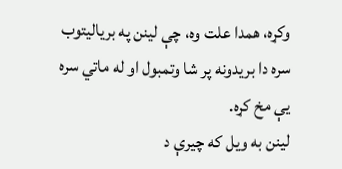وکړه، همدا علت وه، چې لینن په بریالیتوب سره دا بریدونه پر شا وتمبول او له ماتي سره یې مخ کړه.
لینن به ویل که چیرې د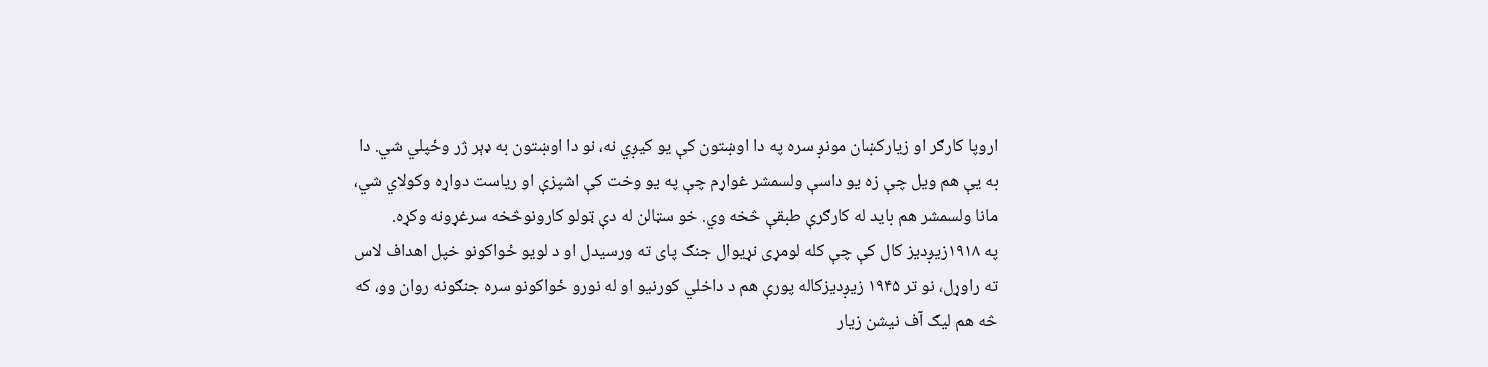اروپا کارګر او زیارکښان مونږ سره په دا اوښتون کې یو کیږي نه، نو دا اوښتون به ډېر ژر وځپلي شي. دا به یې هم ویل چې زه یو داسې ولسمشر غواړم چې په یو وخت کې اشپزې او ریاست دواړه وکولاي شي، مانا ولسمشر هم باید له کارګرې طبقې څخه وي. خو سټالن له دې ټولو کارونوڅخه سرغړونه وکړه.
په ۱۹۱۸زیږدیز کال کې چې کله لومړی نړیوال جنګ پای ته ورسیدل او د لویو ځواکونو خپل اهداف لاس ته راوړل، نو تر ۱۹۴۵ زیږدیزکاله پورې هم د داخلي کورنیو او له نورو ځواکونو سره جنګونه روان وو، که څه هم لیګ آف نیشن زیار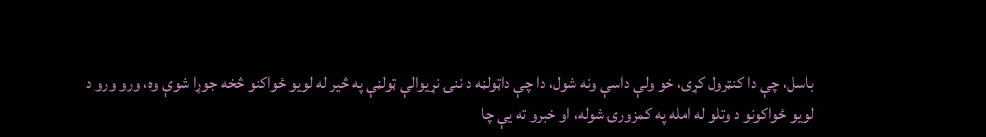باسل، چې دا کنټرول کړی، خو ولې داسې ونه شول، دا چې داټولڼه د ننۍ نړیوالې ټولڼې په څیر له لویو ځواکنو څخه جوړا شوې وه، ورو ورو د لویو ځواکونو د وتلو له امله په کمزورۍ شوله، او خبرو ته یې چا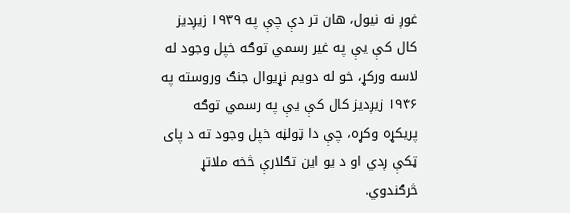غوږ نه نیول، هان تر دې چې په ۱۹۳۹ زیږدیز کال کې یې په غیر رسمي توګه خپل وجود له لاسه ورکړ، خو له دویم نړیوال جنګ وروسته په ۱۹۴۶ زیږدیز کال کې یې په رسمي توګه پریکړه وکړه، چې دا ټولڼه خپل وجود ته د پای ټکې ږدي او د یو این تګلارې څخه ملاتړ څرګندوي.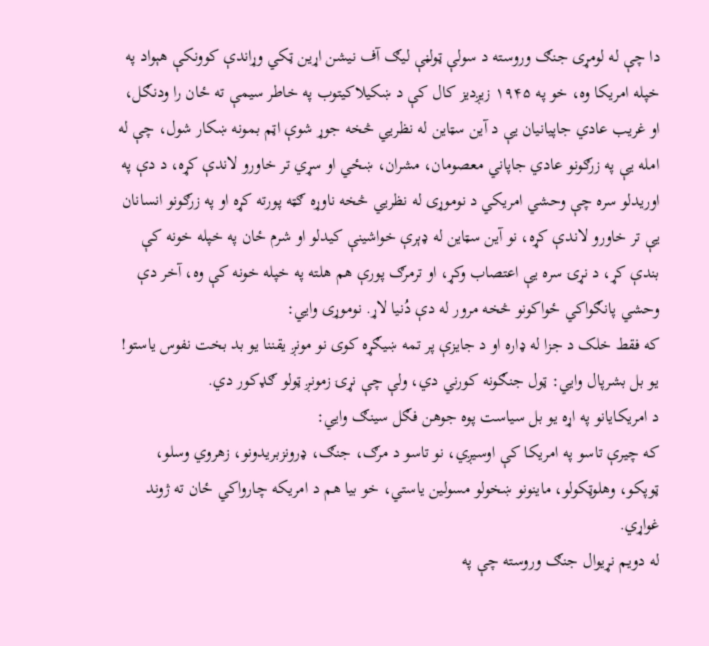دا چې له لومړی جنګ وروسته د سولې ټولڼې لیګ آف نیشن اړین ټکي وړاندې کوونکې هېواد په خپله امریکا وه، خو په ۱۹۴۵ زیږدیز کال کې د ښکیلاکیتوب په خاطر سیمې ته ځان را ودنګل، او غریب عادي جاپیانیان یې د آین سټاین له نظريي څخه جوړ شوې اټم بمونه ښکار شول، چې له امله یې په زرګونو عادي جاپاني معصومان، مشران، ښځي او سړي تر خاورو لاندې کړه، د دې په اوریدلو سره چې وحشي امریکي د نوموړی له نظریي څخه ناوړه ګټه پورته کړه او په زرګونو انسانان یې تر خاورو لاندې کړه، نو آین سټاین له ډېرې خواشینې کیدلو او شرم ځان په خپله خونه کې بندې کړ، د نړۍ سره یې اعتصاب وکړ، او ترمرګ پورې هم هلته په خپله خونه کې وه، آخر دې وحشي پانګواکي ځواکونو څخه مرور له دې دُنیا لاړ. نوموړی وایي:
که فقط خلک د جزا له ډاره او د جایزې پر تمه ښیګړه کوی نو مونږ یقننا یو بد بخت نفوس یاستو!
یو بل بشرپال وایي: ټول جنګونه کورني دي، ولې چې نړۍ زمونږ ټولو ګډکور دي.
د امریکایانو په اړه یو بل سیاست پوه جوهن فګل سینګ وایي:
که چیرې تاسو په امریکا کې اوسیږي، نو تاسو د مرګ، جنګ، ډرونزبریدونو، زهروي وسلو، ټوپکو، وهلوټکولو، ماینونو ښخولو مسولین یاستي، خو بیا هم د امریکه چارواکي ځان ته ژوند غواړي.
له دویم نړیوال جنګ وروسته چې په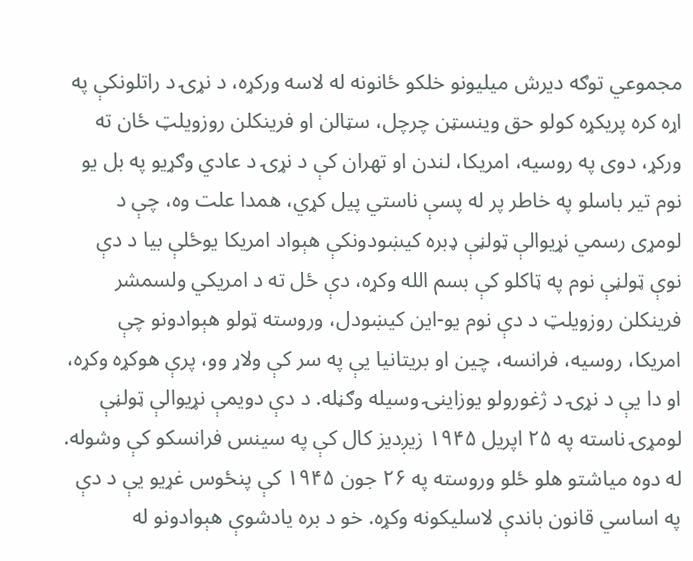مجموعي توګه دیرش میلیونو خلکو ځانونه له لاسه ورکړه، د نړۍ د راتلونکې په اړه کره پریکړه کولو حق وینسټن چرچل، سټالن او فرینکلن روزویلټ ځان ته ورکړ، دوی په روسیه، امریکا، لندن او تهران کې د نړۍ د عادي وګړیو په بل یو نوم تیر باسلو په خاطر پر له پسې ناستي پیل کړي، همدا علت وه، چې د لومړی رسمي نړیوالې ټولڼې ډبره کیښودونکې هېواد امریکا یوځلې بیا د دې نوې ټولڼې نوم په ټاکلو کې بسم الله وکړه، دې ځل ته د امریکي ولسمشر فرینکلن روزویلټ د دې نوم یو-این کیښودل، وروسته ټولو هېوادونو چې امریکا، روسیه، فرانسه، چین او بریتانیا یې په سر کې ولاړ وو، پرې هوکړه وکړه، او دا یې د نړۍ د ژغورولو یوزاینۍ وسیله وګڼله. د دې دویمې نړیوالې ټولڼې لومړۍ ناسته په ۲۵ اپریل ۱۹۴۵ زیږدیز کال کې په سینس فرانسکو کې وشوله. له دوه میاشتو هلو ځلو وروسته په ۲۶ جون ۱۹۴۵ کې پنځوس غړیو یې د دې په اساسي قانون باندې لاسلیکونه وکړه. خو د بره یادشوې هېوادونو له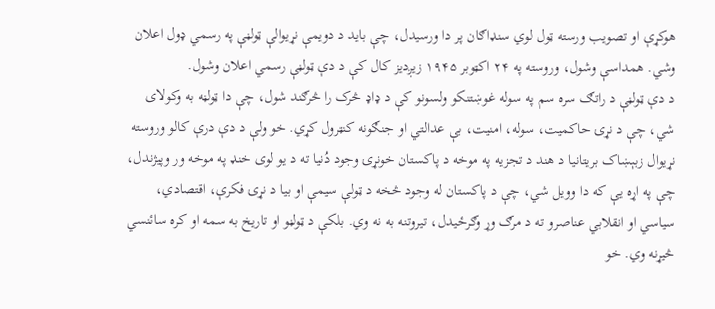هوکړې او تصویب ورسته ټول لوي سنډاګان پر دا ورسیدل، چې باید د دویمې نړیوالې ټولڼې په رسمي ډول اعلان وشي. همداسې وشول، وروسته په ۲۴ اکټوبر ۱۹۴۵ زیږدیز کال کې د دې ټولڼې رسمي اعلان وشول.
د دې ټولڼې د راتګ سره سم په سوله غوښتنکو ولسونو کې د ډاډ څرک را څرګند شول، چې دا ټولڼه به وکولای شي، چې د نړۍ حاکمیت، سوله، امنیت، بې عدالتي او جنګونه کنټرول کړي. خو ولې د دې درې کالو وروسته نړیوال زبېښاک بریتانیا د هند د تجزیه په موخه د پاکستان خونړۍ وجود دُنیا ته د یو لوی خنډ په موخه ور وپیژندل، چې په اړه یې که دا وویل شي، چې د پاکستان له وجود څخه د ټولې سیمې او بیا د نړۍ فکرې، اقتصادي، سیاسي او انقلابي عناصرو ته د مرګ وړ وګرځیدل، تیروتنه به نه وي. بلکې د ټولڼو او تاریخ به سمه او کره سائنسي څیړنه وي. خو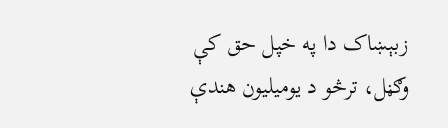زبېښاک دا په خپل حق کې وګڼل، ترڅو د یومیلیون هندې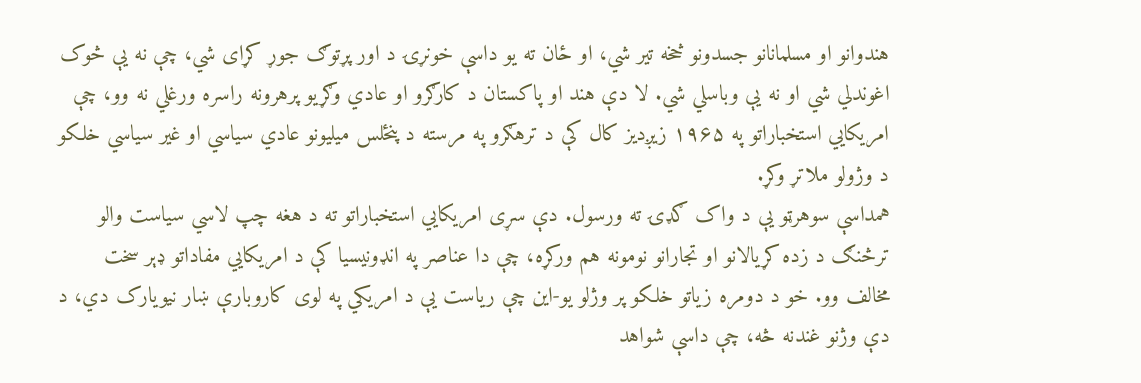هندوانو او مسلمانانو جسدونو څخه تیر شي، او ځان ته یو داسې خونړۍ د اور پړتوګ جوړ کړای شي، چې نه یې څوک اغوندلي شي او نه یې وباسلي شي. لا دې هند او پاکستان د کارګرو او عادي وګړیو پرهرونه راسره ورغلي نه وو، چې امریکایي استخباراتو په ۱۹۶۵ زیږدیز کال کې د ترهګرو په مرسته د پنځلس میلیونو عادي سیاسي او غیر سیاسي خلکو د وژولو ملاتړ وکړ.
همداسې سوهرټو یې د واک ګډۍ ته ورسول. دې سړی امریکایي استخباراتو ته د هغه چپ لاسي سیاست والو ترڅنګ د زده کړیالانو او تجارانو نومونه هم ورکړه، چې دا عناصر په انډونیسیا کې د امریکایي مفاداتو ډېر سخت مخالف وو. خو د دومره زیاتو خلکو پر وژلو یو-این چې ریاست یې د امریکي په لوی کاروبارې ښار نیویارک دي، د دې وژنو غندنه څه، چې داسې شواهد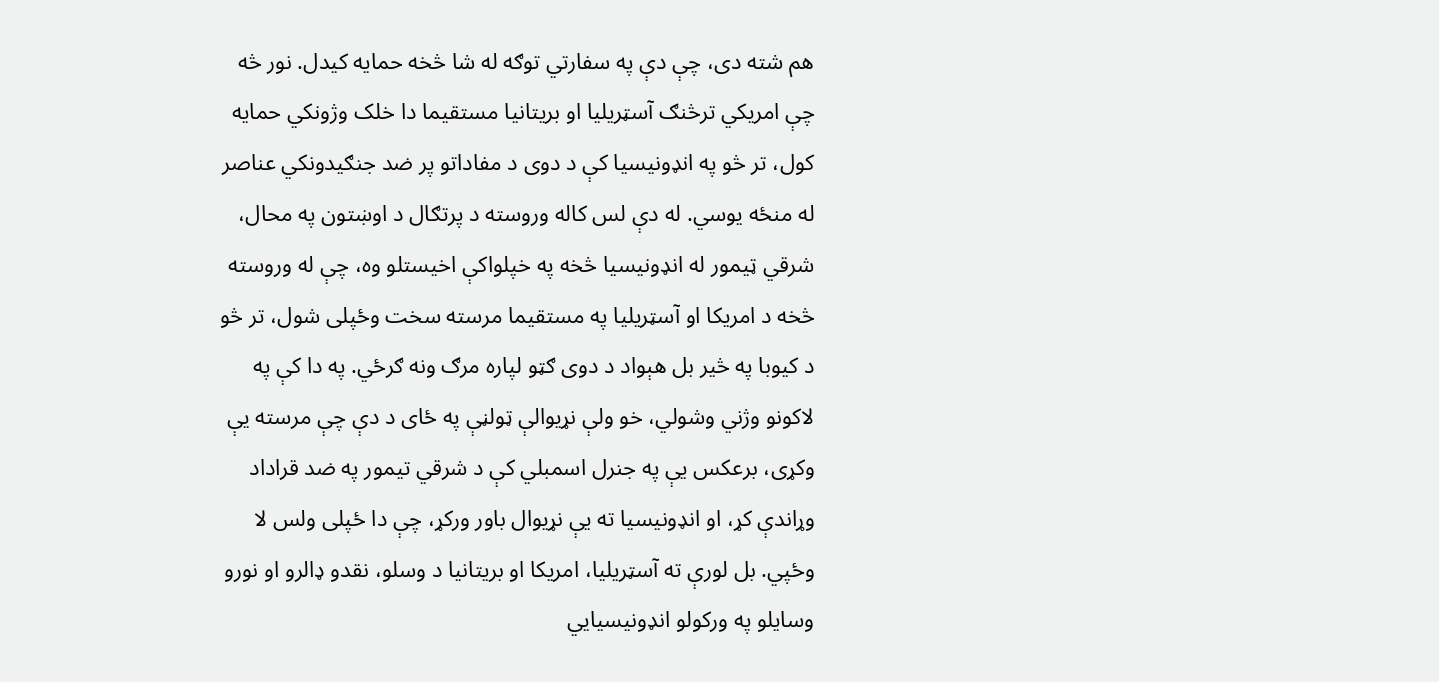هم شته دی، چې دې په سفارتي توګه له شا څخه حمایه کیدل. نور څه چې امریکي ترڅنګ آسټریلیا او بریتانیا مستقیما دا خلک وژونکي حمایه کول، تر څو په انډونیسیا کې د دوی د مفاداتو پر ضد جنګیدونکي عناصر له منځه یوسي. له دې لس کاله وروسته د پرتګال د اوښتون په محال، شرقي ټیمور له انډونیسیا څخه په خپلواکې اخیستلو وه، چې له وروسته څخه د امریکا او آسټریلیا په مستقیما مرسته سخت وځپلی شول، تر څو د کیوبا په څیر بل هېواد د دوی ګټو لپاره مرګ ونه ګرځي. په دا کې په لاکونو وژني وشولي، خو ولې نړیوالې ټولڼې په ځای د دې چې مرسته یې وکړی، برعکس یې په جنرل اسمبلي کې د شرقي تیمور په ضد قراداد وړاندې کړ، او انډونیسیا ته یې نړیوال باور ورکړ، چې دا ځپلی ولس لا وځپي. بل لورې ته آسټریلیا، امریکا او بریتانیا د وسلو، نقدو ډالرو او نورو وسایلو په ورکولو انډونیسیايي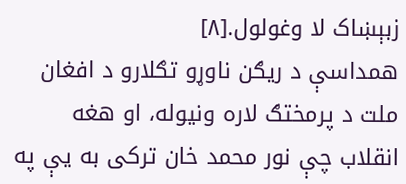زبېښاک لا وغولول.[۸]
همداسې د ریګن ناوړو تګلارو د افغان ملت د پرمختګ لاره ونیوله، او هغه انقلاب چې نور محمد خان ترکی به یې په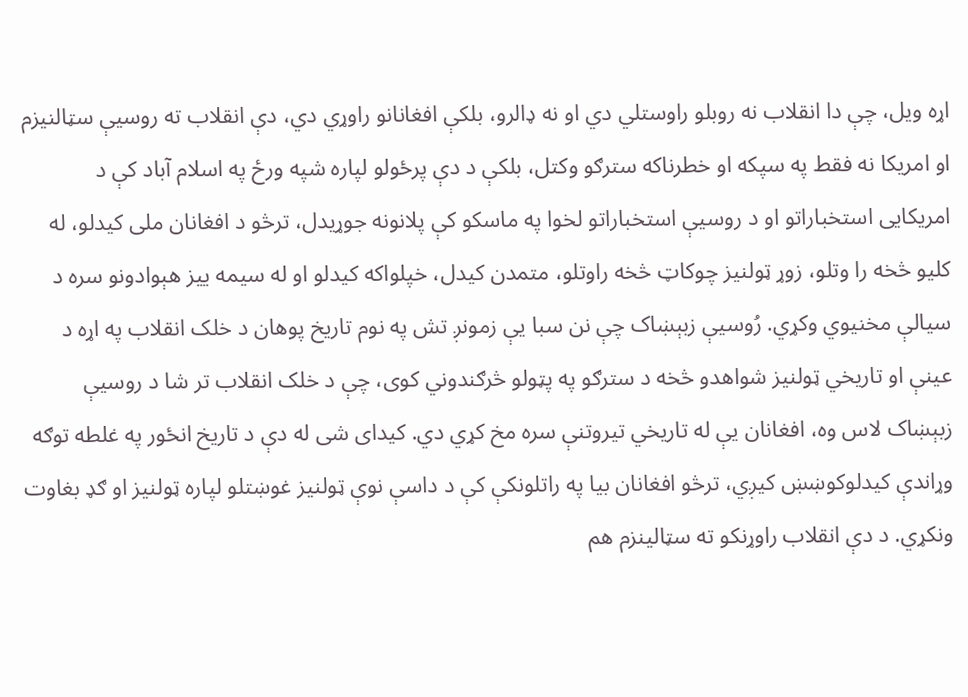اړه ویل، چې دا انقلاب نه روبلو راوستلي دي او نه ډالرو، بلکې افغانانو راوړي دي، دې انقلاب ته روسیې سټالنیزم او امریکا نه فقط په سپکه او خطرناکه سترګو وکتل، بلکې د دې پرځولو لپاره شپه ورځ په اسلام آباد کې د امریکایی استخباراتو او د روسیې استخباراتو لخوا په ماسکو کې پلانونه جوړیدل، ترڅو د افغانان ملی کیدلو، له کلیو څخه را وتلو، زوړ ټولنیز چوکاټ څخه راوتلو، متمدن کیدل، خپلواکه کیدلو او له سیمه ییز هېوادونو سره د سیالې مخنیوي وکړي. رُوسیې زبېښاک چې نن سبا یې زمونږ تش په نوم تاریخ پوهان د خلک انقلاب په اړه د عینې او تاریخي ټولنیز شواهدو څخه د سترګو په پټولو څرګندوني کوی، چې د خلک انقلاب تر شا د روسیې زبېښاک لاس وه، افغانان یې له تاریخي تیروتنې سره مخ کړي دي. کیدای شی له دې د تاریخ انځور په غلطه توګه وړاندې کیدلوکوښښ کیږي، ترڅو افغانان بیا په راتلونکې کې د داسې نوې ټولنیز غوښتلو لپاره ټولنیز او ګډ بغاوت ونکړي. د دې انقلاب راوړنکو ته سټالینزم هم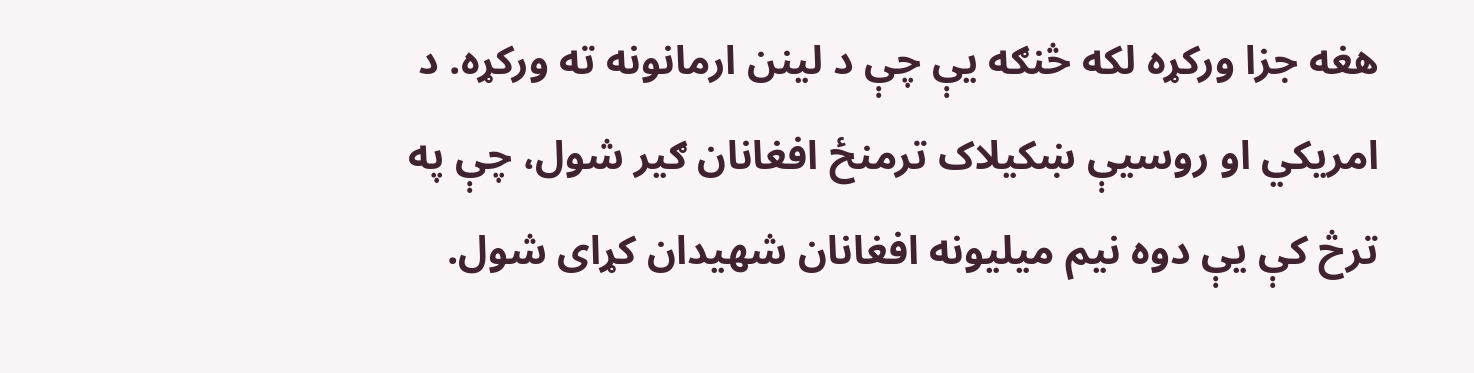هغه جزا ورکړه لکه څنګه یې چې د لینن ارمانونه ته ورکړه. د امریکي او روسیې ښکیلاک ترمنځ افغانان ګیر شول، چې په ترڅ کې یې دوه نیم میلیونه افغانان شهیدان کړای شول.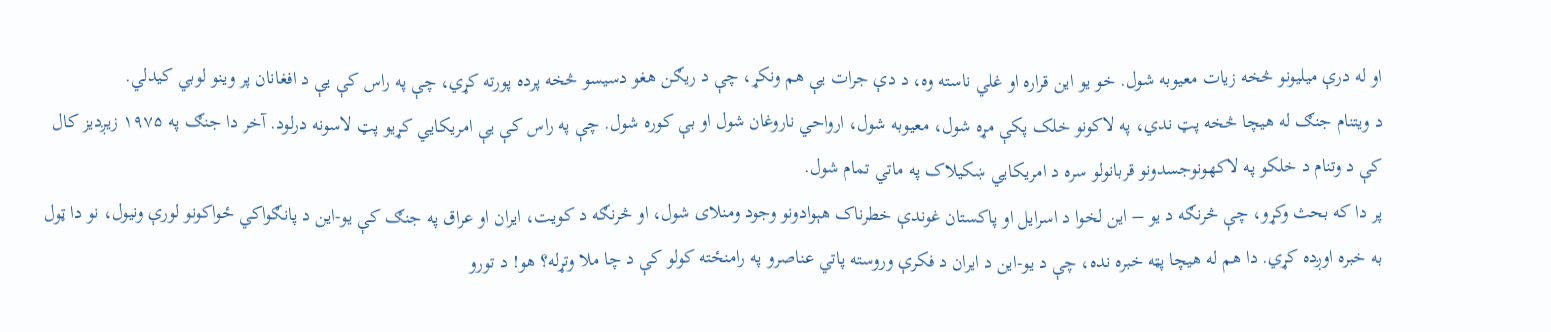او له درې میلیونو څخه زیات معیوبه شول. خو یو این قراره او غلي ناسته وه، د دې جرات یې هم ونکړ، چې د ریګن هغو دسیسو څخه پرده پورته کړي، چې په راس کې یې د افغانان پر وینو لوبي کیدلي.
د ویتنام جنګ له هیچا څخه پټ ندي، په لاکونو خلک پکې مړه شول، معیوبه شول، ارواحي ناروغان شول او بې کوره شول. چې په راس کې یې امریکایي کړیو پټ لاسونه درلود. آخر دا جنګ په ۱۹۷۵ زیږدیز کال کې د وتنام د خلکو په لاکهونوجسدونو قربانولو سره د امریکایي ښکیلاک په ماتي تمام شول.
پر دا که بحث وکړو، چې څرنګه د یو – این لخوا د اسرایل او پاکستان غوندې خطرناک هېوادونو وجود ومنلای شول، او څرنګه د کویت، ایران او عراق په جنګ کې یو-این د پانګواکي ځواکونو لورې ونیول، نو دا ټول به خبره اوږده کړي. دا هم له هیچا پټه خبره نده، چې د یو-این د ایران د فکرې وروسته پاتي عناصرو په رامنځته کولو کې د چا ملا وتړله؟ هو! د تورو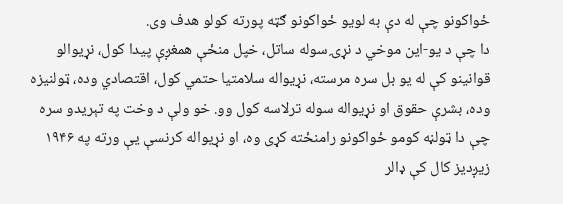ځواکونو چې له دې به لویو ځواکونو ګټه پورته کولو هدف وی.
دا چې د یو-این موخي د نړۍ سوله ساتل، خپل منځې همغږې پیدا کول، نړیوالو قوانینو کې له یو بل سره مرسته، نړیواله سلامتیا حتمي کول، اقتصادي وده، ټولنیزه وده، بشرې حقوق او نړیواله سوله ترلاسه کول وو. خو ولې د وخت په تېریدو سره چې دا ټولڼه کومو ځواکونو رامنځته کړی وه، او نړیواله کرنسې یې ورته په ۱۹۴۶ زیږدیز کال کې ډالر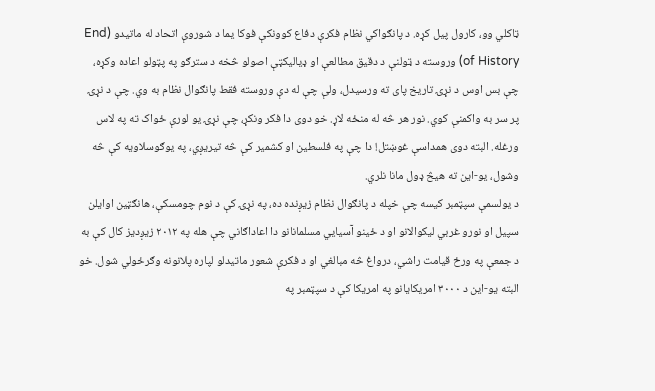ټاکلي وو، کارول پیل کړه. د پانګواکي نظام فکرې دفاع کوونکې فوکا یما د شوروې اتحاد له ماتیدو (End of History) وروسته د ټولنې د دقیق مطالعې او ډیالیکټې اصولو څخه د سترګو په پټولو اعاده وکړه، چې بس اوس د نړۍ تاریخ پای ته ورسیدل، ولې چې له دې وروسته فقط پانګوال نظام به وي. چې د نړۍ پر سر به واکمنې کوي. نور هر څه له منځه لاړ. خو دوی دا فکر ونکړ، چې نړۍ یو لورې ځواک ته په لاس ورغله. البته دوی همداسې غوښتل! دا چې په فلسطین او کشمیر کې څه تیریږي، په یوګوسلاویه کې څه وشول، یو-این ته هیڅ ډول مانا نلري.
د یولسمې سپټمبر کیسه چې خپله د پانګوال نظام زیږنده ده، په نړۍ کې د نوم چومسکې، هانګټین اوایلن سپیل او نورو غربي لیکوالانو او د ځینو آسیایي مسلمانانو دا اعاداګاني چې هله په ۲۰۱۲ زیږدیز کال کې به د جمعې په ورځ قیامت راشي، درواغ څه مبالغي او د فکرې شعور ماتیدلو لپاره پلانونه وګرځولي شول. خو البته یو-این د ۳۰۰۰ امریکایانو په امریکا کې د سپټمبر په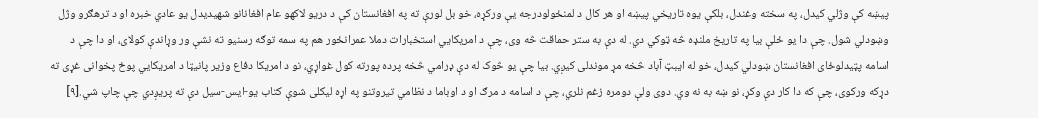پیښه کې وژلي کیدل، په سخته وغندل، بلکې یوه تاریخي پیښه او هر کال د لمنځولودرجه یې ورکړه، خو بل لورې ته په افغانستان کې د دریو لاکهو عام افغانانو شهیدیدل یو عادي خبره او د ترهګرو وژل وښودلي شول. چې دا یو ځلې بیا په تاریخ ملنډه څه ټوکي دي. له دې به ستر حماقت څه وی، چې د امریکايي استخبارات دملا عمرانځور هم په سمه توګه رسنیو ته نشې ور وړاندې کولای، او دا چې د اسامه پټیدلوځای افغانستان ښودلي کیدل، خو له ایبټ آباد څخه مړ موندلی کیږي. بیا چې یو څوک له دې ډرامي څخه پرده پورته کول غواړي، نو د امریکا دفاع وزیر پانیټا د امریکایي پوځ پخوانی غړی ته دړکه ورکوی، چې که دا کار دې وکړ، نو ښه به نه وي. دوی ولې دومره زغم نلري، چې د اسامه د مرګ او د اوباما د نظامي تیروتنو په اړه لیکلی شوې کتاب یو-ایس-سیل دې ته پریږدي چې چاپ شي.[۹]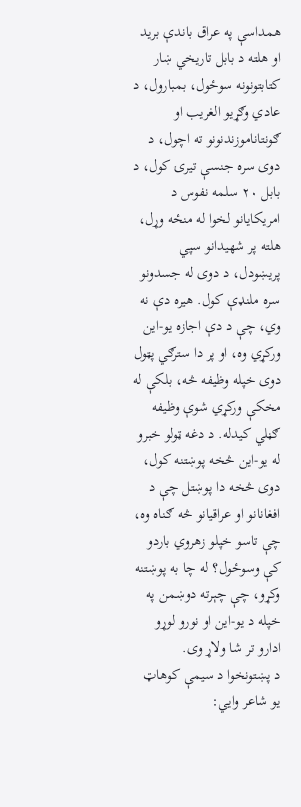همداسې په عراق باندې برید او هلته د بابل تاریخي ښار کتابتونونه سوځول، بمبارول، د عادي وګړیو الغریب او ګونتاناموزندنونو ته اچول، د دوی سره جنسې تیرۍ کول، د بابل ۲۰ سلمه نفوس د امریکایانو لخوا له منځه وړل، هلته پر شهیدانو سپي پریښودل، د دوی له جسدونو سره ملنډې کول. هیره دې نه وي، چې د دې اجازه یو-این ورکړي وه، او پر دا سترګي پټول دوی خپله وظیفه څه، بلکې له مخکې ورکړي شوې وظیفه ګڼلي کیدله. د دغه ټولو خبرو له یو-این څخه پوښتنه کول، دوی څخه دا پوښتل چې د افغانانو او عراقیانو څه ګناه وه، چې تاسو خپلو زهروي باردو کې وسوځول؟ له چا به پوښتنه وکړو، چې چېرته دوښمن په خپله د یو-این او نورو لوړو ادارو تر شا ولاړ وی.
د پښتونخوا د سیمې کوهاټ یو شاعر وايي: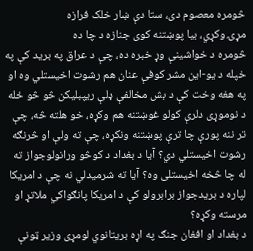څومره معصوم دی، ستا دې ښار خلک فرازه
مړۍ وکړي، بیا پوښتنه کوی جنازه د چا ده
څومره د خواشینې وړ خبره ده، چې د عراق په برید کې په خپله د یو-این مشر کوفې عنان هم رشوت اخیستلي وه او په هغه وخت کې د بش مخالفې ډلې ریپبلیکن څو څو ځله د نوموړی دلرې کولو غوښتنه هم وکړه، خو هلته څه، چې تر ننه پورې چا ترې پوښتنه ونکړه، چې ته ولې او څرنګه رشوت اخیستلي دي؟ آیا د بغداد د کوڅو ورانولوجواز ته له چا څخه اخیستلی وه؟ آیا ته شرمیدلي نه چې د امریکا لپاره د بریدجواز برابرولو کې د امریکا پانګواکي ملاتړ او مرسته وکړه؟
د بغداد او افغان جنګ په اړه بریتانوي لومړی وزیر ټونې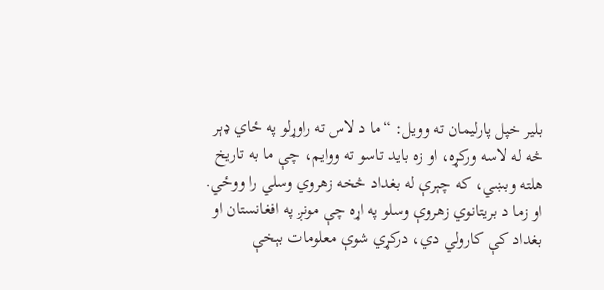بلیر خپل پارلیمان ته وویل: “ما د لاس ته راوړلو په ځاي ډېر څه له لاسه ورکړه، او زه باید تاسو ته ووایم، چې ما به تاریخ هلته وبښي، که چېرې له بغداد څخه زهروي وسلي را ووځي. او زما د بریتانوي زهروې وسلو په اړه چې مونږ په افغانستان او بغداد کې کارولي دي، درکړي شوې معلومات بېخې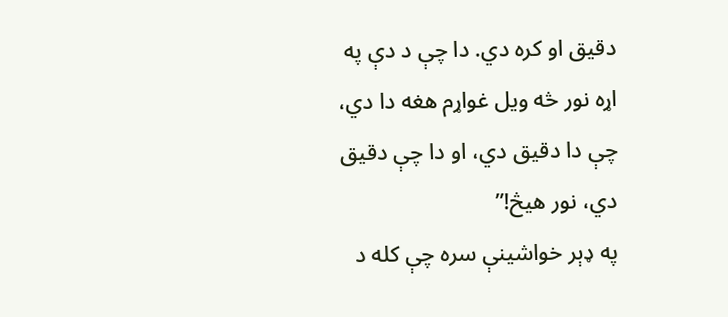دقیق او کره دي. دا چې د دې په اړه نور څه ویل غواړم هغه دا دي، چې دا دقیق دي، او دا چې دقیق دي، نور هیڅ!”
په ډېر خواشینې سره چې کله د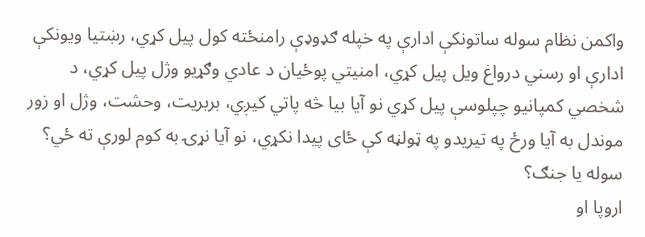واکمن نظام سوله ساتونکې ادارې په خپله ګډوډې رامنځته کول پیل کړي، رښتیا ویونکې ادارې او رسني درواغ ویل پیل کړي، امنیتي پوځیان د عادي وګړیو وژل پیل کړي، د شخصي کمپانیو چپلوسې پیل کړي نو آیا بیا څه پاتي کیږي، بربریت، وحشت، وژل او زور موندل به آیا ورځ په تیریدو په ټولڼه کې ځای پیدا نکړي، نو آیا نړۍ به کوم لورې ته ځي؟ سوله یا جنګ؟
اروپا او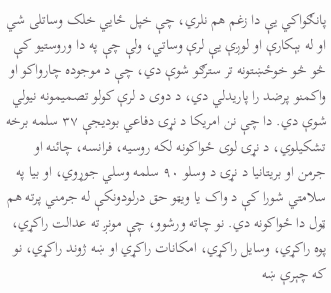پانګواکي یې دا زغم هم نلري، چې خپل ځایي خلک وساتلی شي او له بېکارې او لوږې یې لرې وساتي، ولې چې په دا وروستیو کې څو څو خوځښتونه تر سترګو شوې دي، چې د موجوده چارواکو او واکمنو پرضد را پاریدلي دي، د دوی د لرې کولو تصمیمونه نیولي شوې دي. دا چې نن امریکا د نړۍ دفاعي بودیجې ۳۷ سلمه برخه تشکیلوي، د نړۍ لوی ځواکونه لکه روسیه، فرانسه، چائنه او جرمن او بریتانیا د نړۍ د وسلو ۹۰ سلمه وسلي جوړوي، او بیا په سلامتي شورا کې د واک یا ویټو حق درلودونکې له جرمني پرته هم ټول دا ځواکونه دي. نو چاته ورشوو، چې مونږ ته عدالت راکړي، پوه راکړي، وسایل راکړي، امکانات راکړي او ښه ژوند راکړي، نو که چېرې ښه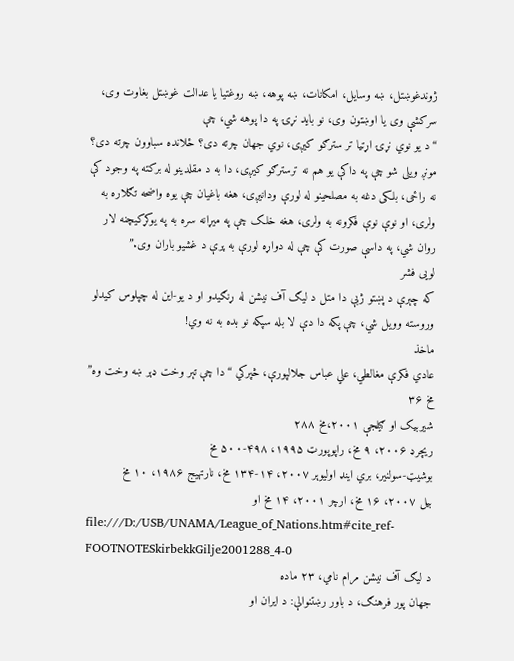ژوندغوښتل، ښه وسایل، امکانات، ښه پوهه، ښه روغتیا یا عدالت غوښتل بغاوت وی، سرکشې وی یا اوښتون وی، نو باید نړۍ په دا پوهه شي، چې
“د یو نوي نړۍ اړتیا تر سترګو کیږی، نوي جهان چرته دی؟ ځلانده سباوون چرته دی؟ مونږ ویلی شو چې په داکې یو هم نه ترسترګو کیږی، دا به د مقلدینو له برکته په وجود کې نه راځی، بلکی دغه به مصلحینو له لورې ودانیږی، هغه باغیان چې یوه واضحه تګلاره به ولری، او نوې نوې فکرونه به ولری، هغه خلک چې په میړانه سره به په یوکړکیچنه لار روان شي، په داسې صورت کې چې له دواړه لورې به پرې د غشیو باران وی.”
لویی فشر
که چېرې د پښتو ژبې دا متل د لیګ آف نیشن له ړنګیدو او د یو-این له چپلوس کیدلو وروسته وویل شي، چې پکه دا دې لا بله سپکه نو بده به نه وي!
ماخذ
عادي فکرې مغالطي، علي عباس جلالپورې، څپرکي “دا چې تېر وخت ډېر ښه وخت وه” مخ ۳۶
شیربیک او ګیلجې ۲۰۰۱،مخ ۲۸۸
ریچرډ ۲۰۰۶، ۹ مخ، راپوپورټ ۱۹۹۵، ۴۹۸-۵۰۰ مخ
بوشیټ-سولنیر، بري اینډ اولیوېر ۲۰۰۷، ۱۴-۱۳۴ مخ، نارتهیج ۱۹۸۶، ۱۰ مخ
بیل ۲۰۰۷، ۱۶ مخ، ارچر ۲۰۰۱، ۱۴ مخ او
file:///D:/USB/UNAMA/League_of_Nations.htm#cite_ref-FOOTNOTESkirbekkGilje2001288_4-0
د لیګ آف نیشن مرام نامي، ۲۳ ماده
جهان پور فرهنګ، د باور رښتنوالې: د ایران او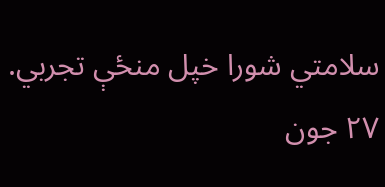سلامتي شورا خپل منځې تجربي. ۲۷ جون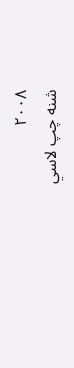۲۰۰۸
شنه چپ لاسي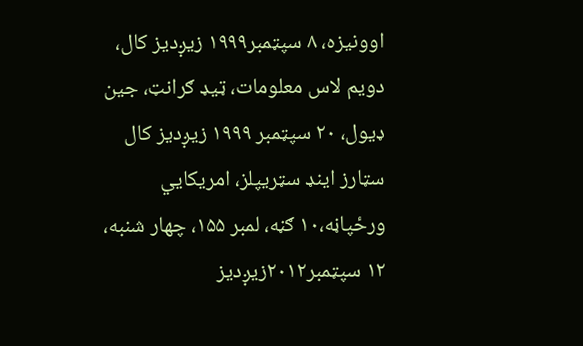اوونیزه، ۸ سپټمبر۱۹۹۹ زیږدیز کال، دویم لاس معلومات، ټیډ ګرانټ، جین ډیول، ۲۰ سپټمبر ۱۹۹۹ زیږدیز کال
سټارز اینډ سټریپلز، امریکايي ورځپاڼه،۱۰ ګڼه، لمبر ۱۵۵، چهار شنبه، ۱۲ سپټمبر۲۰۱۲زیږدیز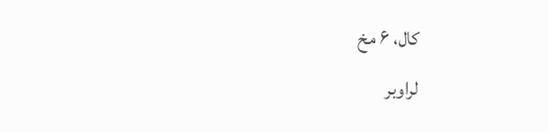کال، ۶ مخ
لراوبر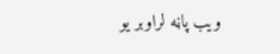ویب پاڼه لراوبر يو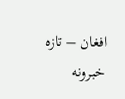افغان – تازه خبرونه